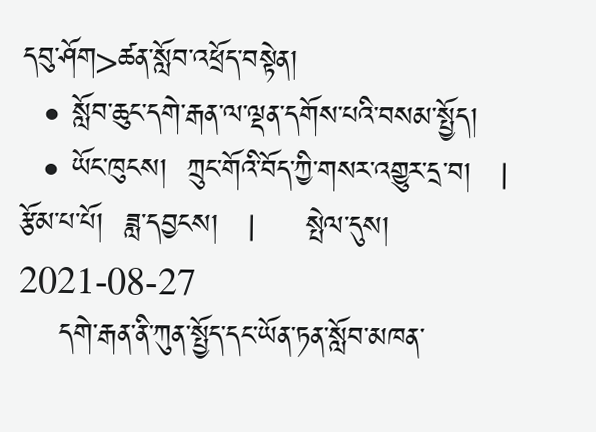དབུ་ཤོག>ཚན་སློབ་འཕྲོད་བསྟེན།
  • སློབ་ཆུང་དགེ་རྒན་ལ་ལྡན་དགོས་པའི་བསམ་སྤྱོད།
  • ཡོང་ཁུངས།  ཀྲུང་གོའི་བོད་ཀྱི་གསར་འགྱུར་དྲ་བ།   |     རྩོམ་པ་པོ།  ཟླ་དབྱངས།   |     སྤེལ་དུས།  2021-08-27
    དགེ་རྒན་ནི་ཀུན་སྤྱོད་དང་ཡོན་ཏན་སློབ་མཁན་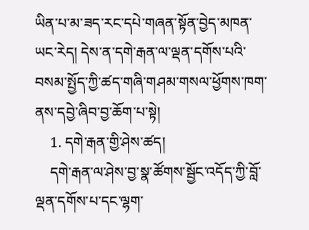ཡིན་པ་མ་ཟད་རང་དཔེ་གཞན་སྟོན་བྱེད་མཁན་ཡང་རེད། དེས་ན་དགེ་རྒན་ལ་ལྡན་དགོས་པའི་བསམ་སྤྱོད་ཀྱི་ཚད་གཞི་གཤམ་གསལ་ཕྱོགས་ཁག་ནས་དབྱེ་ཞིབ་བྱ་ཆོག་པ་སྟེ།
    1. དགེ་རྒན་གྱི་ཤེས་ཚད།
    དགེ་རྒན་ལ་ཤེས་བྱ་སྣ་ཚོགས་སྦྱོང་འདོད་ཀྱི་བློ་ལྡན་དགོས་པ་དང་ལྷག་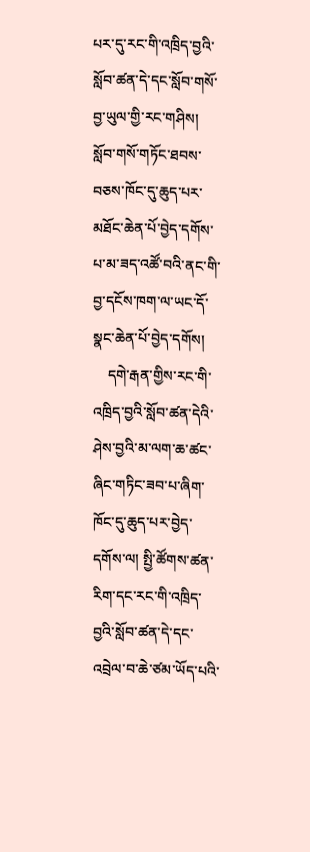པར་དུ་རང་གི་འཁྲིད་བྱའི་སློབ་ཚན་དེ་དང་སློབ་གསོ་བྱ་ཡུལ་གྱི་རང་གཤིས། སློབ་གསོ་གཏོང་ཐབས་བཅས་ཁོང་དུ་ཆུད་པར་མཐོང་ཆེན་པོ་བྱེད་དགོས་པ་མ་ཟད་འཚོ་བའི་ནང་གི་བྱ་དངོས་ཁག་ལ་ཡང་དོ་སྣང་ཆེན་པོ་བྱེད་དགོས།
    དགེ་རྒན་གྱིས་རང་གི་འཁྲིད་བྱའི་སློབ་ཚན་དེའི་ཤེས་བྱའི་མ་ལག་ཆ་ཚང་ཞིང་གཏིང་ཟབ་པ་ཞིག་ཁོང་དུ་ཆུད་པར་བྱེད་དགོས་ལ། སྤྱི་ཚོགས་ཚན་རིག་དང་རང་གི་འཁྲིད་བྱའི་སློབ་ཚན་དེ་དང་འབྲེལ་བ་ཆེ་ཙམ་ཡོད་པའི་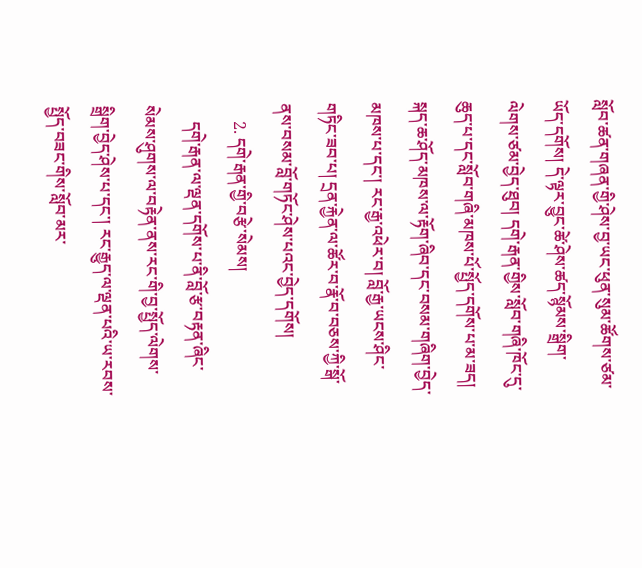སློབ་ཚན་གཞན་གྱི་ཤེས་བྱ་ཡང་ཕུན་སུམ་ཚོགས་ཙམ་ཡོད་དགོས། དེ་ལྟར་བྱུང་ཚེ་ཤེས་ཚད་སྙོམས་སྒྲིག་ལེགས་ཙམ་བྱེད་ཐུབ། དགེ་རྒན་གྱིས་སློབ་གཞི་ཁོང་དུ་ཆུད་པ་དང་སློབ་གཞི་མཁས་པོ་སྤྱོད་དགོས་པ་མ་ཟད། སྐད་ཆ་ཤོད་མཁས་ལ་རྟོག་ཞིབ་དང་བསམ་གཞིག་བྱེད་མཁས་པ་དང་། རང་རྒྱ་འཕེར་བ། བློ་རྒྱ་ཡངས་ཤིང་གཏིང་ཟབ་པ། དྲན་རྐྱེན་ལ་ཚོར་བ་རྣོ་བ་བཅས་ཀྱི་སྒོ་ནས་བསམ་བློ་གཏོང་ཤེས་པའང་བྱེད་དགོས།
    2. དགེ་རྒན་གྱི་བརྩེ་སེམས།
    དགེ་རྒན་ལ་ལྡན་དགོས་པ་ནི་བློ་རྩ་བརྟན་ཞིང་སེམས་ཤུགས་ལ་བརྟེན་ནས་རང་གི་བྱ་སྤྱོད་ལེགས་སྒྲིག་བྱེད་ཤེས་པ་དང་། རང་རྒྱུད་ལ་ལྡན་པའི་ཡ་རབས་སྤྱོད་བཟང་གིས་སློབ་མར་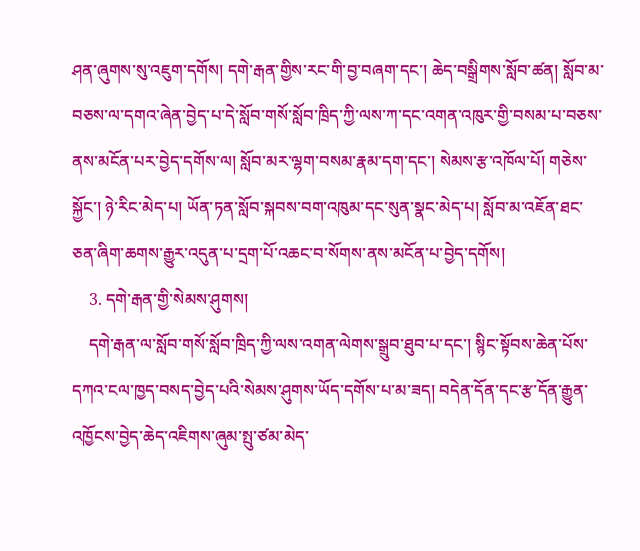ཤན་ཞུགས་སུ་འཇུག་དགོས། དགེ་རྒན་གྱིས་རང་གི་བྱ་བཞག་དང་། ཆེད་བསྒྲིགས་སློབ་ཚན། སློབ་མ་བཅས་ལ་དགའ་ཞེན་བྱེད་པ་དེ་སློབ་གསོ་སློབ་ཁྲིད་ཀྱི་ལས་ཀ་དང་འགན་འཁུར་གྱི་བསམ་པ་བཅས་ནས་མངོན་པར་བྱེད་དགོས་ལ། སློབ་མར་ལྷག་བསམ་རྣམ་དག་དང་། སེམས་རྩ་འཁོལ་པོ། གཅེས་སྐྱོང་། ཉེ་རིང་མེད་པ། ཡོན་ཏན་སློབ་སྐབས་བག་འཁུམ་དང་སུན་སྣང་མེད་པ། སློབ་མ་འཇོན་ཐང་ཅན་ཞིག་ཆགས་རྒྱུར་འདུན་པ་དྲག་པོ་འཆང་བ་སོགས་ནས་མངོན་པ་བྱེད་དགོས།
    3. དགེ་རྒན་གྱི་སེམས་ཤུགས།
    དགེ་རྒན་ལ་སློབ་གསོ་སློབ་ཁྲིད་ཀྱི་ལས་འགན་ལེགས་སྒྲུབ་ཐུབ་པ་དང་། སྙིང་སྟོབས་ཆེན་པོས་དཀའ་ངལ་ཁྱད་བསད་བྱེད་པའི་སེམས་ཤུགས་ཡོད་དགོས་པ་མ་ཟད། བདེན་དོན་དང་རྩ་དོན་རྒྱུན་འཁྱོངས་བྱེད་ཆེད་འཇིགས་ཞུམ་སྤུ་ཙམ་མེད་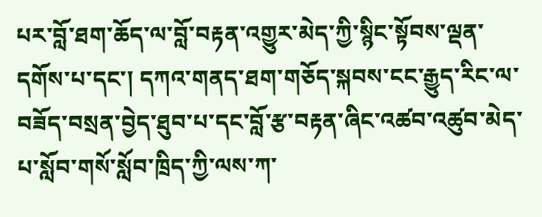པར་བློ་ཐག་ཆོད་ལ་བློ་བརྟན་འགྱུར་མེད་ཀྱི་སྙིང་སྟོབས་ལྡན་དགོས་པ་དང་། དཀའ་གནད་ཐག་གཅོད་སྐབས་ངང་རྒྱུད་རིང་ལ་བཟོད་བསྲན་བྱེད་ཐུབ་པ་དང་བློ་རྩ་བརྟན་ཞིང་འཚབ་འཚུབ་མེད་པ་སློབ་གསོ་སློབ་ཁྲིད་ཀྱི་ལས་ཀ་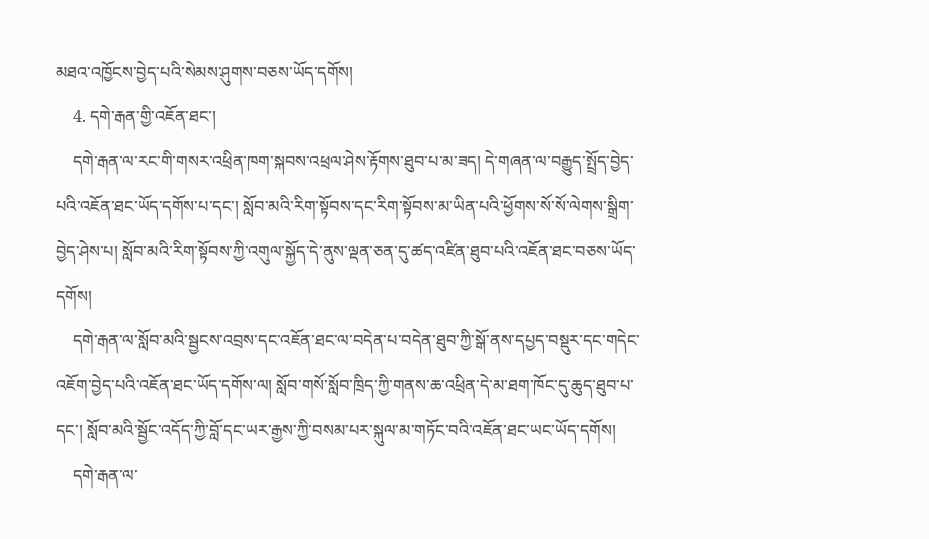མཐའ་འཁྱོངས་བྱེད་པའི་སེམས་ཤུགས་བཅས་ཡོད་དགོས།
    4. དགེ་རྒན་གྱི་འཇོན་ཐང་།
    དགེ་རྒན་ལ་རང་གི་གསར་འཕྲིན་ཁག་སྐབས་འཕྲལ་ཤེས་རྟོགས་ཐུབ་པ་མ་ཟད། དེ་གཞན་ལ་བརྒྱུད་སྤྲོད་བྱེད་པའི་འཇོན་ཐང་ཡོད་དགོས་པ་དང་། སློབ་མའི་རིག་སྟོབས་དང་རིག་སྟོབས་མ་ཡིན་པའི་ཕྱོགས་སོ་སོ་ལེགས་སྒྲིག་བྱེད་ཤེས་པ། སློབ་མའི་རིག་སྟོབས་ཀྱི་འགུལ་སྐྱོད་དེ་ནུས་ལྡན་ཅན་དུ་ཚད་འཛིན་ཐུབ་པའི་འཇོན་ཐང་བཅས་ཡོད་དགོས།
    དགེ་རྒན་ལ་སློབ་མའི་སྦྱངས་འབྲས་དང་འཇོན་ཐང་ལ་བདེན་པ་བདེན་ཐུབ་ཀྱི་སྒོ་ནས་དཔྱད་བསྡུར་དང་གདེང་འཇོག་བྱེད་པའི་འཇོན་ཐང་ཡོད་དགོས་ལ། སློབ་གསོ་སློབ་ཁྲིད་ཀྱི་གནས་ཆ་འཕྲིན་དེ་མ་ཐག་ཁོང་དུ་ཆུད་ཐུབ་པ་དང་། སློབ་མའི་སྦྱོང་འདོད་ཀྱི་བློ་དང་ཡར་རྒྱས་ཀྱི་བསམ་པར་སྐུལ་མ་གཏོང་བའི་འཇོན་ཐང་ཡང་ཡོད་དགོས།
    དགེ་རྒན་ལ་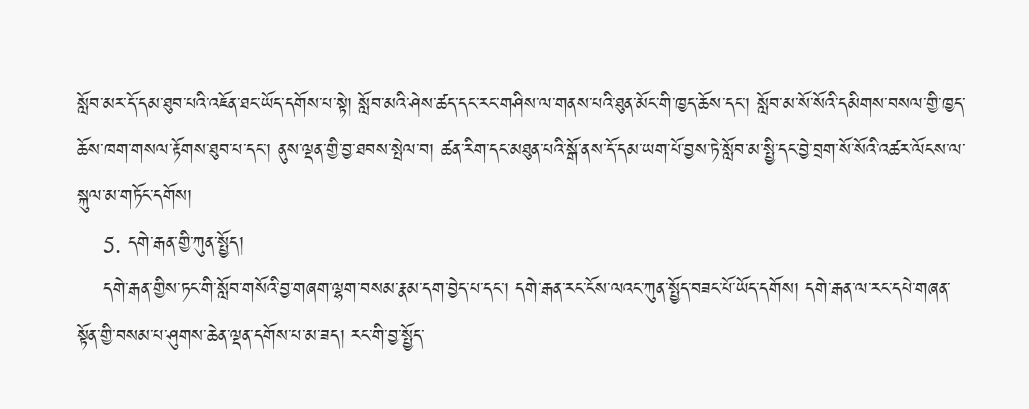སློབ་མར་དོ་དམ་ཐུབ་པའི་འཇོན་ཐང་ཡོད་དགོས་པ་སྟེ། སློབ་མའི་ཤེས་ཚད་དང་རང་གཤིས་ལ་གནས་པའི་ཐུན་མོང་གི་ཁྱད་ཆོས་དང་། སློབ་མ་སོ་སོའི་དམིགས་བསལ་གྱི་ཁྱད་ཆོས་ཁག་གསལ་རྟོགས་ཐུབ་པ་དང་། ནུས་ལྡན་གྱི་བྱ་ཐབས་སྤེལ་བ། ཚན་རིག་དང་མཐུན་པའི་སྒོ་ནས་དོ་དམ་ཡག་པོ་བྱས་ཏེ་སློབ་མ་སྤྱི་དང་བྱེ་བྲག་སོ་སོའི་འཚར་ལོངས་ལ་སྐུལ་མ་གཏོང་དགོས།
    5. དགེ་རྒན་གྱི་ཀུན་སྤྱོད།
    དགེ་རྒན་གྱིས་ཏང་གི་སློབ་གསོའི་བྱ་གཞག་ལྷག་བསམ་རྣམ་དག་བྱེད་པ་དང་། དགེ་རྒན་རང་ངོས་ལའང་ཀུན་སྤྱོད་བཟང་པོ་ཡོད་དགོས། དགེ་རྒན་ལ་རང་དཔེ་གཞན་སྟོན་གྱི་བསམ་པ་ཤུགས་ཆེན་ལྡན་དགོས་པ་མ་ཟད། རང་གི་བྱ་སྤྱོད་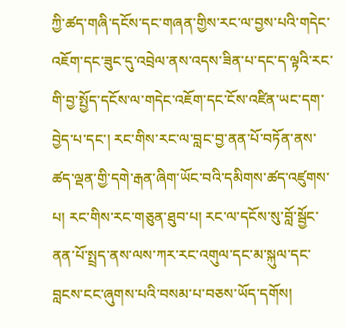ཀྱི་ཚད་གཞི་དངོས་དང་གཞན་གྱིས་རང་ལ་བྱས་པའི་གདེང་འཇོག་དང་ཟུང་དུ་འབྲེལ་ནས་འདས་ཟིན་པ་དང་ད་ལྟའི་རང་གི་བྱ་སྤྱོད་དངོས་ལ་གདེང་འཇོག་དང་ངོས་འཛིན་ཡང་དག་བྱེད་པ་དང་། རང་གིས་རང་ལ་བླང་བྱ་ནན་པོ་བཏོན་ནས་ཚད་ལྡན་གྱི་དགེ་རྒན་ཞིག་ཡོང་བའི་དམིགས་ཚད་འཛུགས་པ། རང་གིས་རང་གཅུན་ཐུབ་པ། རང་ལ་དངོས་སུ་བློ་སྦྱོང་ནན་པོ་སྤྲད་ནས་ལས་ཀར་རང་འགུལ་དང་མ་སྐུལ་དང་བླངས་ངང་ཞུགས་པའི་བསམ་པ་བཅས་ཡོད་དགོས།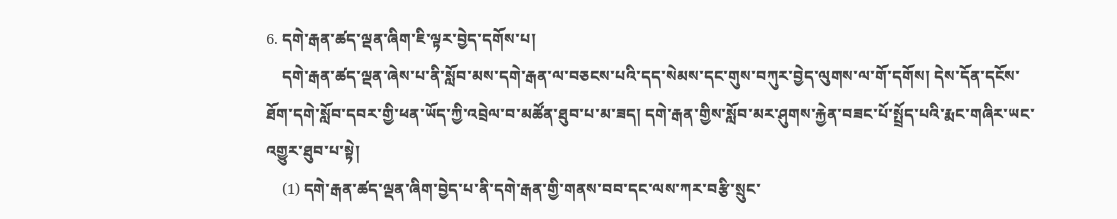6. དགེ་རྒན་ཚད་ལྡན་ཞིག་ཇི་ལྟར་བྱེད་དགོས་པ།
    དགེ་རྒན་ཚད་ལྡན་ཞེས་པ་ནི་སློབ་མས་དགེ་རྒན་ལ་བཅངས་པའི་དད་སེམས་དང་གུས་བཀུར་བྱེད་ལུགས་ལ་གོ་དགོས། དེས་དོན་དངོས་ཐོག་དགེ་སློབ་དབར་གྱི་ཕན་ཡོད་ཀྱི་འབྲེལ་བ་མཚོན་ཐུབ་པ་མ་ཟད། དགེ་རྒན་གྱིས་སློབ་མར་ཤུགས་རྐྱེན་བཟང་པོ་སྤྲོད་པའི་རྨང་གཞིར་ཡང་འགྱུར་ཐུབ་པ་སྟེ།
    (1) དགེ་རྒན་ཚད་ལྡན་ཞིག་བྱེད་པ་ནི་དགེ་རྒན་གྱི་གནས་བབ་དང་ལས་ཀར་བརྩི་སྲུང་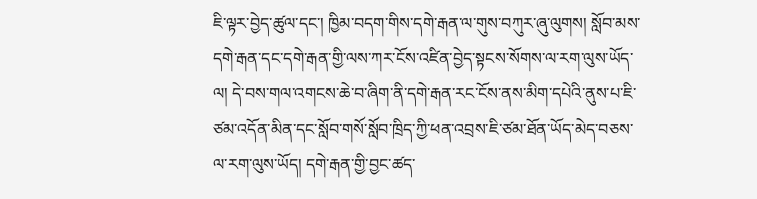ཇི་ལྟར་བྱེད་ཚུལ་དང་། ཁྱིམ་བདག་གིས་དགེ་རྒན་ལ་གུས་བཀུར་ཞུ་ལུགས། སློབ་མས་དགེ་རྒན་དང་དགེ་རྒན་གྱི་ལས་ཀར་ངོས་འཛིན་བྱེད་སྟངས་སོགས་ལ་རག་ལུས་ཡོད་ལ། དེ་བས་གལ་འགངས་ཆེ་བ་ཞིག་ནི་དགེ་རྒན་རང་ངོས་ནས་མིག་དཔེའི་ནུས་པ་ཇི་ཙམ་འདོན་མིན་དང་སློབ་གསོ་སློབ་ཁྲིད་ཀྱི་ཕན་འབྲས་ཇི་ཙམ་ཐོན་ཡོད་མེད་བཅས་ལ་རག་ལུས་ཡོད། དགེ་རྒན་གྱི་བྱང་ཚད་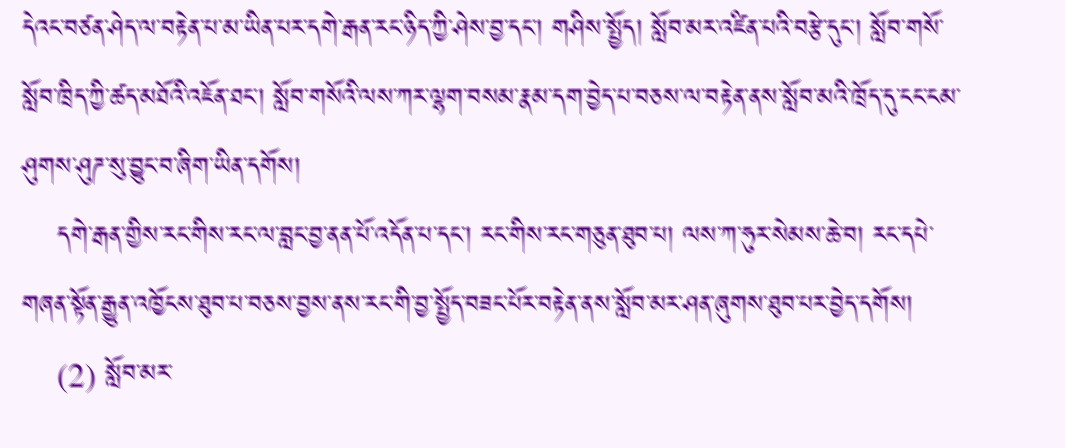དེའང་བཙན་ཤེད་ལ་བརྟེན་པ་མ་ཡིན་པར་དགེ་རྒན་རང་ཉིད་ཀྱི་ཤེས་བྱ་དང་། གཤིས་སྤྱོད། སློབ་མར་འཛིན་པའི་བརྩེ་དུང་། སློབ་གསོ་སློབ་ཁྲིད་ཀྱི་ཚད་མཐོའི་འཇོན་ཐང་། སློབ་གསོའི་ལས་ཀར་ལྷག་བསམ་རྣམ་དག་བྱེད་པ་བཅས་ལ་བརྟེན་ནས་སློབ་མའི་ཁྲོད་དུ་ངང་ངམ་ཤུགས་ཤུཌ་སུ་བྱུང་བ་ཞིག་ཡིན་དགོས།
    དགེ་རྒན་གྱིས་རང་གིས་རང་ལ་བླང་བྱ་ནན་པོ་འདོན་པ་དང་། རང་གིས་རང་གཅུན་ཐུབ་པ། ལས་ཀ་ཧུར་སེམས་ཆེ་བ། རང་དཔེ་གཞན་སྟོན་རྒྱུན་འཁྱོངས་ཐུབ་པ་བཅས་བྱས་ནས་རང་གི་བྱ་སྤྱོད་བཟང་པོར་བརྟེན་ནས་སློབ་མར་ཤན་ཞུགས་ཐུབ་པར་བྱེད་དགོས།
    (2) སློབ་མར་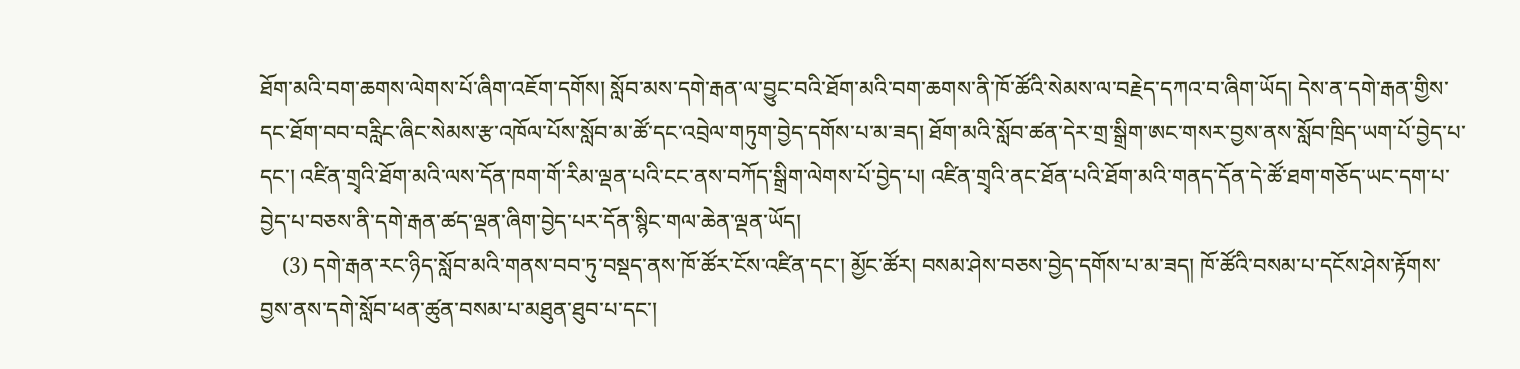ཐོག་མའི་བག་ཆགས་ལེགས་པོ་ཞིག་འཇོག་དགོས། སློབ་མས་དགེ་རྒན་ལ་བྱུང་བའི་ཐོག་མའི་བག་ཆགས་ནི་ཁོ་ཚོའི་སེམས་ལ་བརྗེད་དཀའ་བ་ཞིག་ཡོད། དེས་ན་དགེ་རྒན་གྱིས་དང་ཐོག་བབ་བརླིང་ཞིང་སེམས་རྩ་འཁོལ་པོས་སློབ་མ་ཚོ་དང་འབྲེལ་གཏུག་བྱེད་དགོས་པ་མ་ཟད། ཐོག་མའི་སློབ་ཚན་དེར་གྲ་སྒྲིག་ཨང་གསར་བྱས་ནས་སློབ་ཁྲིད་ཡག་པོ་བྱེད་པ་དང་། འཛིན་གྲྭའི་ཐོག་མའི་ལས་དོན་ཁག་གོ་རིམ་ལྡན་པའི་ངང་ནས་བཀོད་སྒྲིག་ལེགས་པོ་བྱེད་པ། འཛིན་གྲྭའི་ནང་ཐོན་པའི་ཐོག་མའི་གནད་དོན་དེ་ཚོ་ཐག་གཅོད་ཡང་དག་པ་བྱེད་པ་བཅས་ནི་དགེ་རྒན་ཚད་ལྡན་ཞིག་བྱེད་པར་དོན་སྙིང་གལ་ཆེན་ལྡན་ཡོད།
    (3) དགེ་རྒན་རང་ཉིད་སློབ་མའི་གནས་བབ་ཏུ་བསྡད་ནས་ཁོ་ཚོར་ངོས་འཛིན་དང་། མྱོང་ཚོར། བསམ་ཤེས་བཅས་བྱེད་དགོས་པ་མ་ཟད། ཁོ་ཚོའི་བསམ་པ་དངོས་ཤེས་རྟོགས་བྱས་ནས་དགེ་སློབ་ཕན་ཚུན་བསམ་པ་མཐུན་ཐུབ་པ་དང་།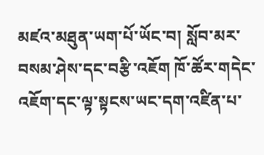མཛའ་མཐུན་ཡག་པོ་ཡོང་བ། སློབ་མར་བསམ་ཤེས་དང་བརྩི་འཇོག ཁོ་ཚོར་གདེང་འཇོག་དང་ལྟ་སྟངས་ཡང་དག་འཛིན་པ་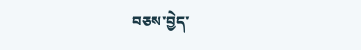བཅས་བྱེད་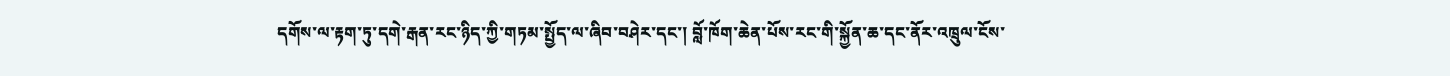དགོས་ལ་རྟག་ཏུ་དགེ་རྒན་རང་ཉིད་ཀྱི་གཏམ་སྤྱོད་ལ་ཞིབ་བཤེར་དང་། བློ་ཁོག་ཆེན་པོས་རང་གི་སྐྱོན་ཆ་དང་ནོར་འཁྲུལ་ངོས་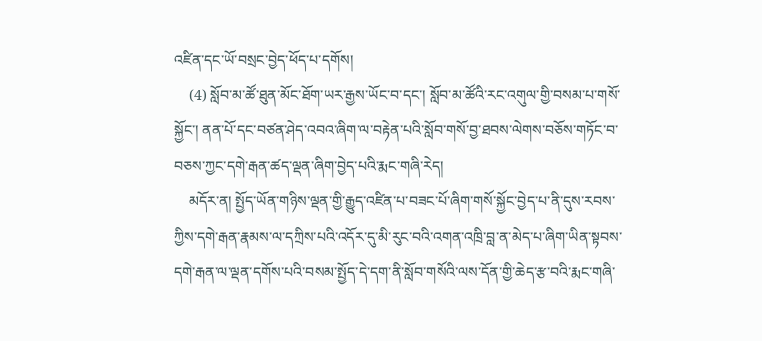འཛིན་དང་ཡོ་བསྲང་བྱེད་ཕོད་པ་དགོས།
    (4) སློབ་མ་ཚོ་ཐུན་མོང་ཐོག་ཡར་རྒྱས་ཡོང་བ་དང་། སློབ་མ་ཚོའི་རང་འགུལ་གྱི་བསམ་པ་གསོ་སྐྱོང་། ནན་པོ་དང་བཙན་ཤེད་འབའ་ཞིག་ལ་བརྟེན་པའི་སློབ་གསོ་བྱ་ཐབས་ལེགས་བཅོས་གཏོང་བ་བཅས་ཀྱང་དགེ་རྒན་ཚད་ལྡན་ཞིག་བྱེད་པའི་རྨང་གཞི་རེད།
    མདོར་ན། སྤྱོད་ཡོན་གཉིས་ལྡན་གྱི་རྒྱུད་འཛིན་པ་བཟང་པོ་ཞིག་གསོ་སྐྱོང་བྱེད་པ་ནི་དུས་རབས་ཀྱིས་དགེ་རྒན་རྣམས་ལ་དཀྲིས་པའི་འདོར་དུ་མི་རུང་བའི་འགན་འཁྲི་བླ་ན་མེད་པ་ཞིག་ཡིན་སྟབས་དགེ་རྒན་ལ་ལྡན་དགོས་པའི་བསམ་སྤྱོད་དེ་དག་ནི་སློབ་གསོའི་ལས་དོན་གྱི་ཆེད་རྩ་བའི་རྨང་གཞི་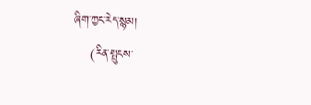ཞིག་ཀྱང་རེད་སྙམ།
    (རིན་སྤུངས་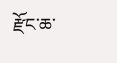རྫོང་ཆ་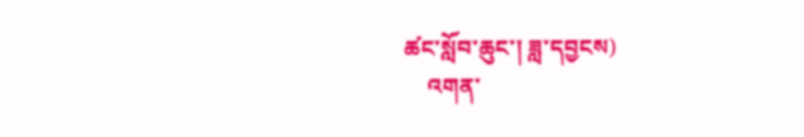ཚང་སློབ་ཆུང་། ཟླ་དབྱངས)
    འགན་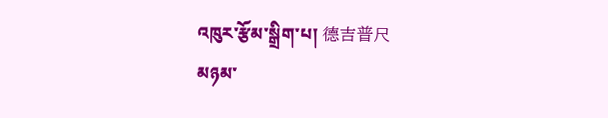འཁུར་རྩོམ་སྒྲིག་པ། 德吉普尺
མཉམ་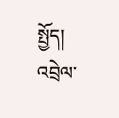སྤྱོད།
འབྲེལ་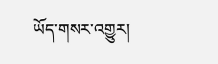ཡོད་གསར་འགྱུར།